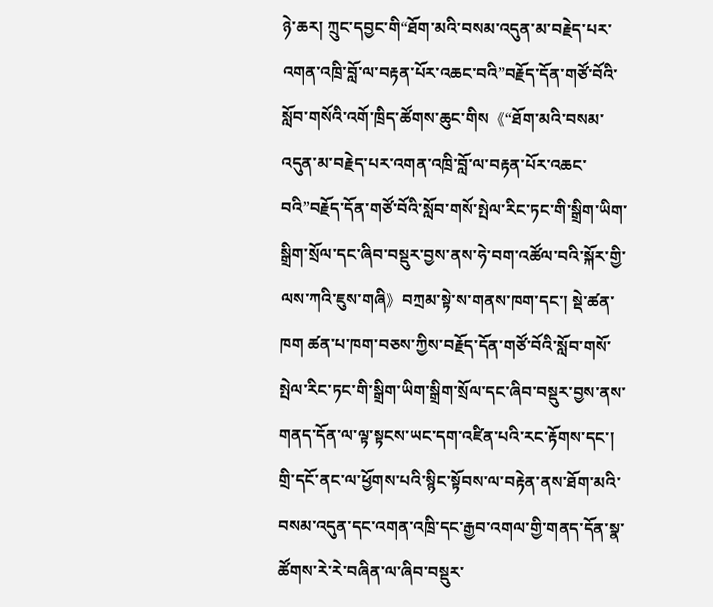ཉེ་ཆར། ཀྲུང་དབྱང་གི“ཐོག་མའི་བསམ་འདུན་མ་བརྗེད་པར་འགན་འཁྲི་བློ་ལ་བརྟན་པོར་འཆང་བའི”བརྗོད་དོན་གཙོ་བོའི་སློབ་གསོའི་འགོ་ཁྲིད་ཚོགས་ཆུང་གིས《“ཐོག་མའི་བསམ་འདུན་མ་བརྗེད་པར་འགན་འཁྲི་བློ་ལ་བརྟན་པོར་འཆང་བའི”བརྗོད་དོན་གཙོ་བོའི་སློབ་གསོ་སྤེལ་རིང་ཏང་གི་སྒྲིག་ཡིག་སྒྲིག་སྲོལ་དང་ཞིབ་བསྡུར་བྱས་ནས་ཧེ་བག་འཚོལ་བའི་སྐོར་གྱི་ལས་ཀའི་ཇུས་གཞི》བཀྲམ་སྟེ་ས་གནས་ཁག་དང་། སྡེ་ཚན་ཁག ཚན་པ་ཁག་བཅས་ཀྱིས་བརྗོད་དོན་གཙོ་བོའི་སློབ་གསོ་སྤེལ་རིང་ཏང་གི་སྒྲིག་ཡིག་སྒྲིག་སྲོལ་དང་ཞིབ་བསྡུར་བྱས་ནས་གནད་དོན་ལ་ལྟ་སྟངས་ཡང་དག་འཛིན་པའི་རང་རྟོགས་དང་། གྲི་དངོ་ནང་ལ་ཕྱོགས་པའི་སྙིང་སྟོབས་ལ་བརྟེན་ནས་ཐོག་མའི་བསམ་འདུན་དང་འགན་འཁྲི་དང་རྒྱབ་འགལ་གྱི་གནད་དོན་སྣ་ཚོགས་རེ་རེ་བཞིན་ལ་ཞིབ་བསྡུར་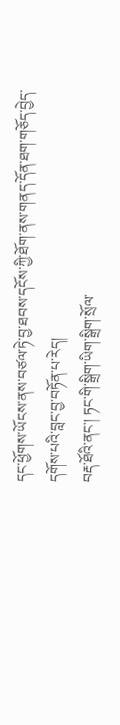དང་ཕྱོགས་ཡོངས་ནས་བཙལ་ཏེ་བྱ་ཐབས་དངོས་ཀྱི་ཐོག་ནས་གནད་དོན་ཐག་གཅོད་བྱེད་དགོས་པའི་བླང་བྱ་བཏོན་པ་རེད།
བརྡ་ཐོའི་ནང་། ཏང་གི་སྒྲིག་ཡིག་སྒྲིག་སྲོལ་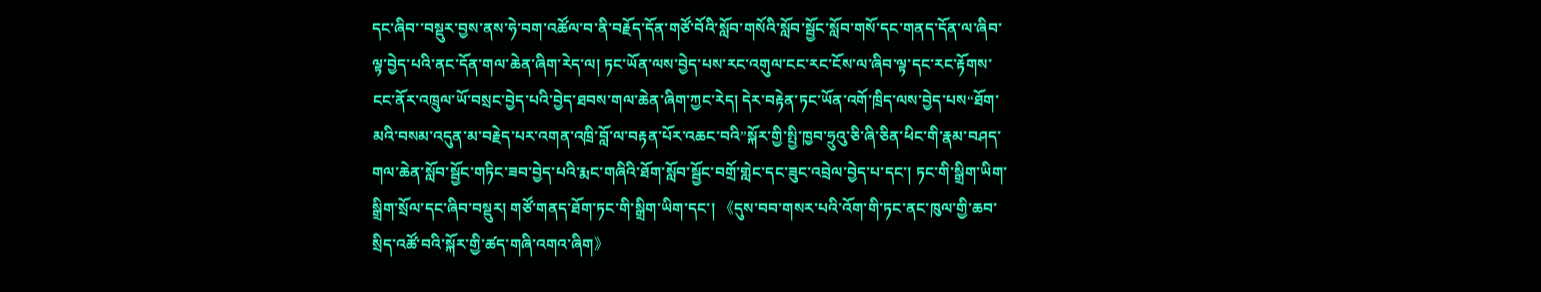དང་ཞིབ་་བསྡུར་བྱས་ནས་ཧེ་བག་འཚོལ་བ་ནི་བརྗོད་དོན་གཙོ་བོའི་སློབ་གསོའི་སློབ་སྦྱོང་སློབ་གསོ་དང་གནད་དོན་ལ་ཞིབ་ལྟ་བྱེད་པའི་ནང་དོན་གལ་ཆེན་ཞིག་རེད་ལ། ཏང་ཡོན་ལས་བྱེད་པས་རང་འགུལ་ངང་རང་ངོས་ལ་ཞིབ་ལྟ་དང་རང་རྟོགས་ངང་ནོར་འཁྲུལ་ཡོ་བསྲང་བྱེད་པའི་བྱེད་ཐབས་གལ་ཆེན་ཞིག་ཀྱང་རེད། དེར་བརྟེན་ཏང་ཡོན་འགོ་ཁྲིད་ལས་བྱེད་པས“ཐོག་མའི་བསམ་འདུན་མ་བརྗེད་པར་འགན་འཁྲི་བློ་ལ་བརྟན་པོར་འཆང་བའི”སྐོར་གྱི་སྤྱི་ཁྱབ་ཧྲུའུ་ཅི་ཞི་ཅིན་ཕིང་གི་རྣམ་བཤད་གལ་ཆེན་སློབ་སྦྱོང་གཏིང་ཟབ་བྱེད་པའི་རྨང་གཞིའི་ཐོག་སློབ་སྦྱོང་བགྲོ་གླེང་དང་ཟུང་འབྲེལ་བྱེད་པ་དང་། ཏང་གི་སྒྲིག་ཡིག་སྒྲིག་སྲོལ་དང་ཞིབ་བསྡུར། གཙོ་གནད་ཐོག་ཏང་གི་སྒྲིག་ཡིག་དང་། 《དུས་བབ་གསར་པའི་འོག་གི་ཏང་ནང་ཁུལ་གྱི་ཆབ་སྲིད་འཚོ་བའི་སྐོར་གྱི་ཚད་གཞི་འགའ་ཞིག》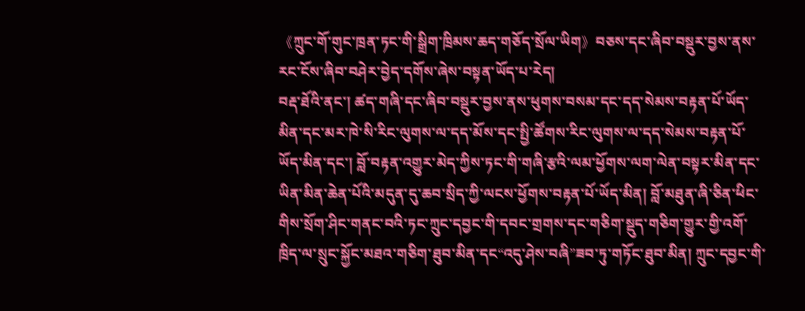《ཀྲུང་གོ་གུང་ཁྲན་ཏང་གི་སྒྲིག་ཁྲིམས་ཆད་གཅོད་སྲོལ་ཡིག》བཅས་དང་ཞིབ་བསྡུར་བྱས་ནས་རང་ངོས་ཞིབ་བཤེར་བྱེད་དགོས་ཞེས་བསྟན་ཡོད་པ་རེད།
བརྡ་ཐོའི་ནང་། ཚད་གཞི་དང་ཞིབ་བསྡུར་བྱས་ནས་ཕུགས་བསམ་དང་དད་སེམས་བརྟན་པོ་ཡོད་མིན་དང་མར་ཁེ་སི་རིང་ལུགས་ལ་དད་མོས་དང་སྤྱི་ཚོགས་རིང་ལུགས་ལ་དད་སེམས་བརྟན་པོ་ཡོད་མིན་དང་། བློ་བརྟན་འགྱུར་མེད་ཀྱིས་ཏང་གི་གཞི་རྩའི་ལམ་ཕྱོགས་ལག་ལེན་བསྟར་མིན་དང་ཡིན་མིན་ཆེན་པོའི་མདུན་དུ་ཆབ་སྲིད་ཀྱི་ལངས་ཕྱོགས་བརྟན་པོ་ཡོད་མིན། བློ་མཐུན་ཞི་ཅིན་ཕིང་གིས་སྲོག་ཤིང་གནང་བའི་ཏང་ཀྲུང་དབྱང་གི་དབང་གྲགས་དང་གཅིག་སྡུད་གཅིག་གྱུར་གྱི་འགོ་ཁྲིད་ལ་སྲུང་སྐྱོང་མཐའ་གཅིག་ཐུབ་མིན་དང“འདུ་ཤེས་བཞི”ཟབ་ཏུ་གཏོང་ཐུབ་མིན། ཀྲུང་དབྱང་གི་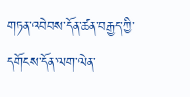གཏན་འབེབས་དོན་ཚན་བརྒྱད་ཀྱི་དགོངས་དོན་ལག་ལེན་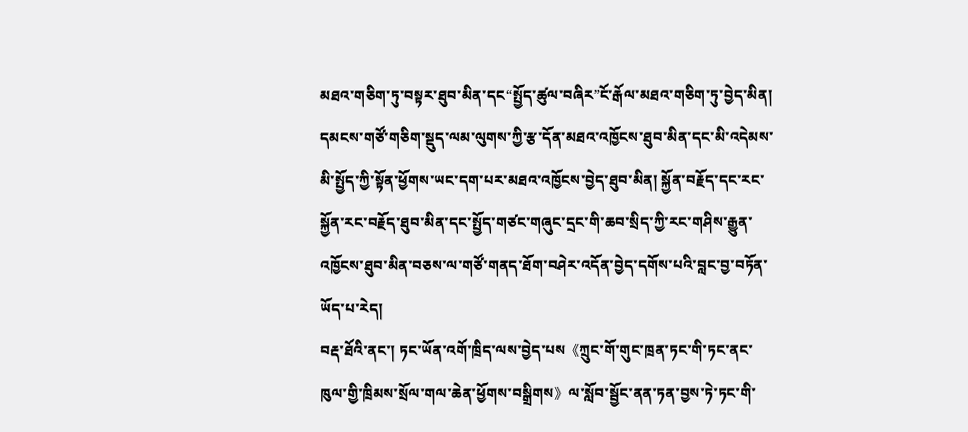མཐའ་གཅིག་ཏུ་བསྟར་ཐུབ་མིན་དང“སྤྱོད་ཚུལ་བཞིར”ངོ་རྒོལ་མཐའ་གཅིག་ཏུ་བྱེད་མིན། དམངས་གཙོ་གཅིག་སྡུད་ལམ་ལུགས་ཀྱི་རྩ་དོན་མཐའ་འཁྱོངས་ཐུབ་མིན་དང་མི་འདེམས་མི་སྤྱོད་ཀྱི་སྟོན་ཕྱོགས་ཡང་དག་པར་མཐའ་འཁྱོངས་བྱེད་ཐུབ་མིན། སྐྱོན་བརྗོད་དང་རང་སྐྱོན་རང་བརྗོད་ཐུབ་མིན་དང་སྤྱོད་གཙང་གཞུང་དྲང་གི་ཆབ་སྲིད་ཀྱི་རང་གཤིས་རྒྱུན་འཁྱོངས་ཐུབ་མིན་བཅས་ལ་གཙོ་གནད་ཐོག་བཤེར་འདོན་བྱེད་དགོས་པའི་བླང་བྱ་བཏོན་ཡོད་པ་རེད།
བརྡ་ཐོའི་ནང་། ཏང་ཡོན་འགོ་ཁྲིད་ལས་བྱེད་པས《ཀྲུང་གོ་གུང་ཁྲན་ཏང་གི་ཏང་ནང་ཁུལ་གྱི་ཁྲིམས་སྲོལ་གལ་ཆེན་ཕྱོགས་བསྒྲིགས》ལ་སློབ་སྦྱོང་ནན་ཏན་བྱས་ཏེ་ཏང་གི་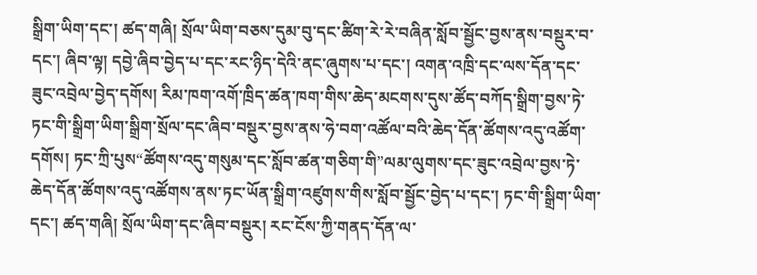སྒྲིག་ཡིག་དང་། ཚད་གཞི། སྲོལ་ཡིག་བཅས་དུམ་བུ་དང་ཚིག་རེ་རེ་བཞིན་སློབ་སྦྱོང་བྱས་ནས་བསྡུར་བ་དང་། ཞིབ་ལྟ། དབྱེ་ཞིབ་བྱེད་པ་དང་རང་ཉིད་དེའི་ནང་ཞུགས་པ་དང་། འགན་འཁྲི་དང་ལས་དོན་དང་ཟུང་འབྲེལ་བྱེད་དགོས། རིམ་ཁག་འགོ་ཁྲིད་ཚན་ཁག་གིས་ཆེད་མངགས་དུས་ཚོད་བཀོད་སྒྲིག་བྱས་ཏེ་ཏང་གི་སྒྲིག་ཡིག་སྒྲིག་སྲོལ་དང་ཞིབ་བསྡུར་བྱས་ནས་ཧེ་བག་འཚོལ་བའི་ཆེད་དོན་ཚོགས་འདུ་འཚོག་དགོས། ཏང་ཀྲི་པུས“ཚོགས་འདུ་གསུམ་དང་སློབ་ཚན་གཅིག་གི”ལམ་ལུགས་དང་ཟུང་འབྲེལ་བྱས་ཏེ་ཆེད་དོན་ཚོགས་འདུ་འཚོགས་ནས་ཏང་ཡོན་སྒྲིག་འཛུགས་གིས་སློབ་སྦྱོང་བྱེད་པ་དང་། ཏང་གི་སྒྲིག་ཡིག་དང་། ཚད་གཞི། སྲོལ་ཡིག་དང་ཞིབ་བསྡུར། རང་ངོས་ཀྱི་གནད་དོན་ལ་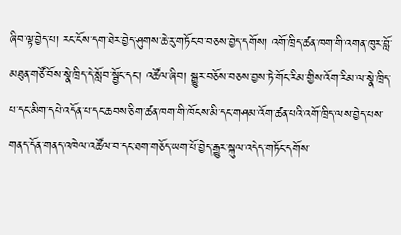ཞིབ་ལྟ་བྱེད་པ། རང་ངོས་དག་ཐེར་བྱེད་ཤུགས་ཆེ་རུ་གཏོང་བ་བཅས་བྱེད་དགོས། འགོ་ཁྲིད་ཚན་ཁག་གི་འགན་ཁུར་བློ་མཐུན་གཙོ་བོས་སྣེ་ཁྲིད་དེ་སློབ་སྦྱོང་དང་། འཚོལ་ཞིབ། སྒྱུར་བཅོས་བཅས་བྱས་ཏེ་གོང་རིམ་གྱིས་འོག་རིམ་ལ་སྣེ་ཁྲིད་པ་དང་མིག་དཔེ་འདོན་པ་དང་ཆབས་ཅིག་ཚན་ཁག་གི་ཁོངས་མི་དང་གཤམ་འོག་ཚན་པའི་འགོ་ཁྲིད་ལས་བྱེད་པས་གནད་དོན་གནད་འཁེལ་འཚོལ་བ་དང་ཐག་གཅོད་ཡག་པོ་བྱེད་རྒྱུར་སྐུལ་འདེད་གཏོང་དགོས་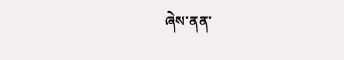ཞེས་ནན་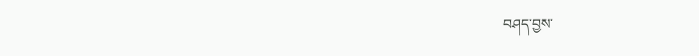བཤད་བྱས་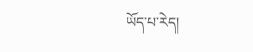ཡོད་པ་རེད།